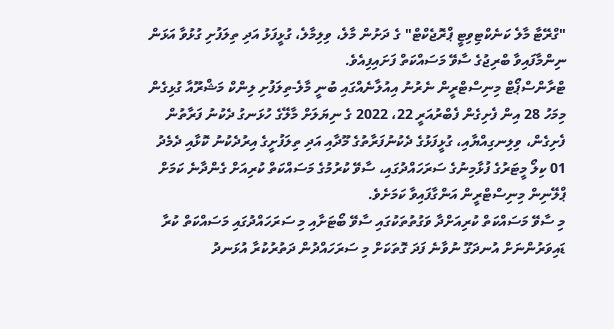"ގްރޭޓާ މާލެ ކަނެކްޓިވިޓީ ޕްރޮޖެކްޓް" ގެ ދަށުން މާލެ، ވިލިމާލެ، ގުޅީފަޅު އަދި ތިލަފުށި ގުޅުވާ އަޅަން ނިންމާފައިވާ ބްރިޖުގެ ސާވޭ މަސައްކަތް ފަށައިފިއެވެ.
ޓްރާންސްޕޯޓް މިނިސްޓްރީން ނެރުނު އިއުލާނެއްގައި ބުނީ މާލެ-ތިލަފުށި ލިންކް މަޝްރޫއާ ގުޅިގެން މިމަހު 28 އިން ފެށިގެން ފެބްރުއަރީ 22، 2022 ގެ ނިޔަލަށް މާލޭގެ ހުޅަނގު ދެކުނު ފަރާތުން ފެށިގެން، ވިލިނގިއްޔާއި، ގުޅީފަޅުގެ ދެކުނުފަރާތުގެ މޫދާއި އަދި ތިލަފުށީގެ އިރުދެކުނު ކޮޅާއި ދެމެދު 01 ކިލޯ މީޓަރުގެ ފުޅާމިނުގެ ސަރަހައްދުގައި، ސާވޭ ކުރުމުގެ މަސައްކަތް ކުރިއަށް ގެންދާނެ ކަމަށް ޕްލޭނިން މިނިސްޓްރީން އަންގާފައިވާ ކަމަށެވެ.
މި ސާވޭ މަސައްކަތް ކުރިއަށްދާ ވަގުތުތަކުގައި ސާވޭ ބޯޓަށާއި މި ސަރަހައްދުގައި މަސައްކަތް ކުރާ ޑައިވަރުންނަށް އުނދަގޫ ނުވާނެ ފަދަ ގޮތަކަށް މި ސަރަހައްދުން ދަތުރުކުރާ އުޅަނދު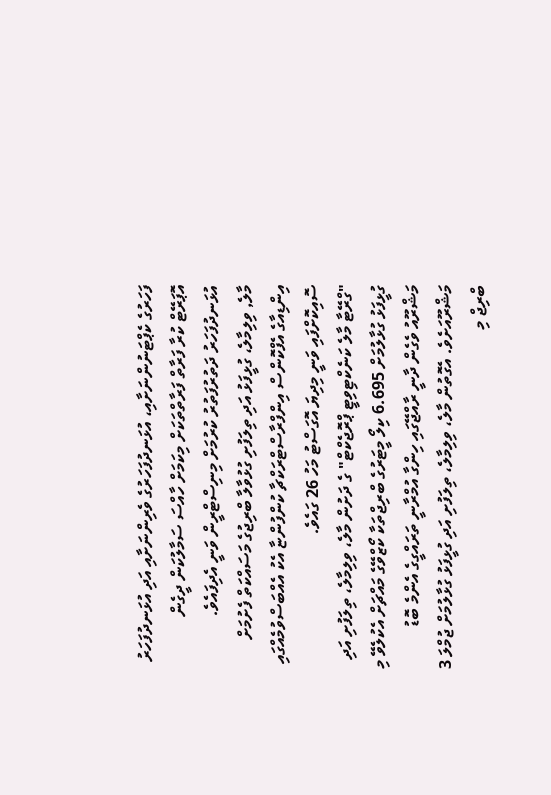ފަހަރުގެ ކެޕްޓަނުންނަށާއި، އުޅަނދުފަހަރުގެ ވެރިންނަށާއި އަދި އުޅަނދުފަހަރު އޮޕަރޭޓް ކުރާ ފަރާތް ފަރާތްތަކަށް މިކަމަށް ހާއްސަ ސަމާލުކަން ދީގެން އުޅަނދުފަހަރު ދަތުރުފަތުރު ކުރުމަށް މިނިސްޓްރީން ވަނީ އެދިފައެވެ.
މާލެ, ވިލިމާލެ، ގުޅީފަޅު އަދި ތިލަފުށި ގުޅުވާލާ ބްރިޖުގެ މަސައްކަތް ފެށުމަށް އިންޑިއާގެ އެފްކޮންސް އިންފްރާސްޓްރަކްޗާ ކުންފުންޏާ އެކު އެއްބަސްވުމެއްގައި ސޮއިކޮށްފައި ވަނީ މިދިޔަ އޮގަސްޓު މަހު 26 ގައެވެ.
"ގްރޭޓާ މާލެ ކަނެކްޓިވިޓީ ޕްރޮޖެކްޓް" ގެ ދަށުން މާލެ، ވިލިމާލެ، ތިލަފުށި އަދި ގުޅީފަޅު ގުޅާލުމަށް 6.695 ކިލޯ މީޓަރުގެ ބްރިޖްތަކާ ކޯޒްވޭގެ މައްޗަށް އެކުލެވޭ މި މަޝްރޫއު ވެގެން ދާނީ ރާއްޖޭގައި ހިންގާ އުމްރާނީ ތަރައްގީގެ އެންމެ ބޮޑު މަޝްރޫއަށެވެ. އެގޮތުން މާލެ، ވިލިމާލެ، ތިލަފުށި އަދި ގުޅީފަޅު ގުޅާލުމަށް ޖުމްލަ 3 ބްރިޖް މި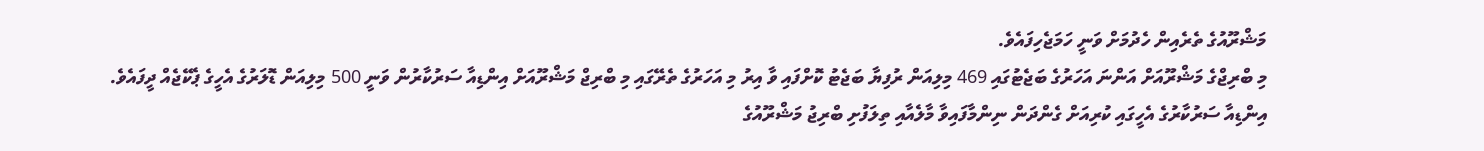މަޝްރޫއުގެ ތެރެއިން ހެދުމަށް ވަނީ ހަމަޖެހިފައެވެ.
މި ބްރިޖްގެ މަޝްރޫއަށް އަންނަ އަހަރުގެ ބަޖެޓުގައި 469 މިލިއަން ރުފިޔާ ބަޖެޓު ކޮށްފައި ވާ އިރު މި އަހަރުގެ ތެރޭގައި މި ބްރިޖް މަޝްރޫއަށް އިންޑިއާ ސަރުކާރުން ވަނީ 500 މިލިއަން ޑޮލަރުގެ އެހީގެ ޕެކޭޖެއް ދީފައެވެ.
އިންޑިއާ ސަރުކާރުގެ އެހީގައި ކުރިއަށް ގެންދަން ނިންމާފައިވާ މާލެއާއި ތިލަފުށި ބްރިޖު މަޝްރޫއުގެ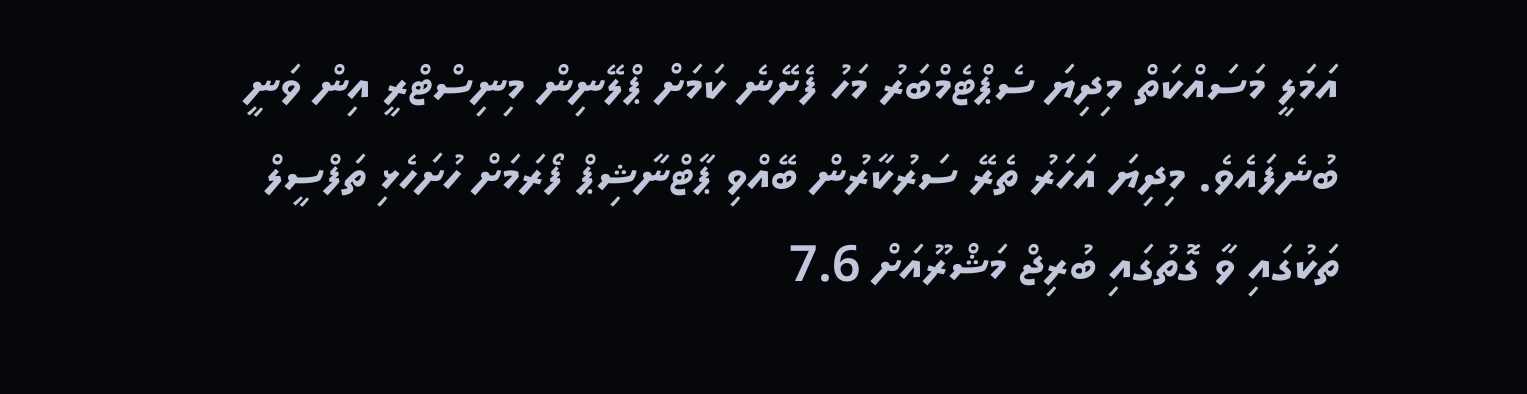އަމަލީ މަސައްކަތް މިދިޔަ ސެޕްޓެމްބަރު މަހު ފެށޭނެ ކަމަށް ޕްލޭނިން މިނިސްޓްރީ އިން ވަނީ ބުނެފައެވެ. މިދިޔަ އަހަރު ތެރޭ ސަރުކާރުން ބޭއްވި ޕާޓްނާޝިޕް ފޯރަމަށް ހުށަހެޅި ތަފްސީލް ތަކުގައި ވާ ގޮތުގައި ބުރިޖް މަޝްރޫއަށް 7.6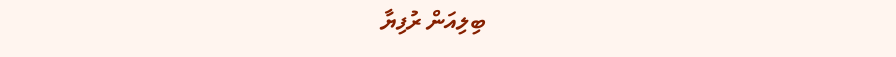ބިލިއަން ރުފިޔާ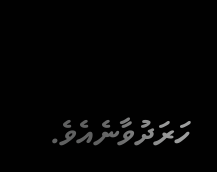ހަރަދުވާނެއެވެ.